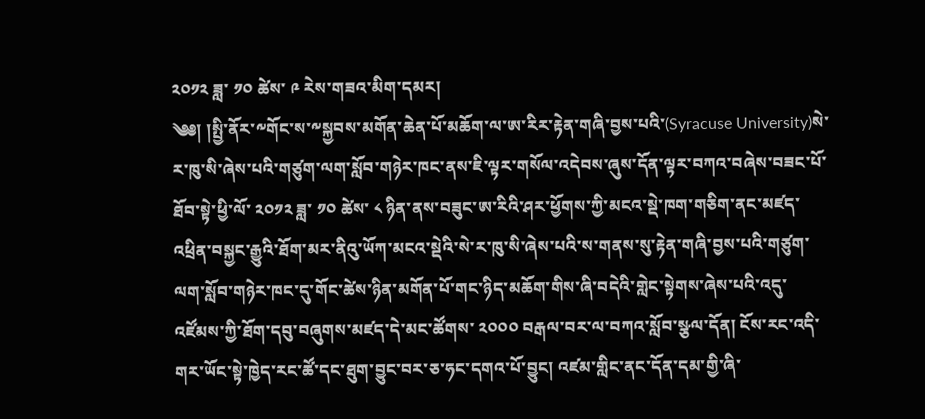༢༠༡༢ ཟླ་ ༡༠ ཚེས་ ༩ རེས་གཟའ་མིག་དམར།
༄༅། །སྤྱི་ནོར་༸གོང་ས་༸སྐྱབས་མགོན་ཆེན་པོ་མཆོག་ལ་ཨ་རིར་རྟེན་གཞི་བྱས་པའི་(Syracuse University)སེ་ར་ཁུ་སི་ཞེས་པའི་གཙུག་ལག་སློབ་གཉེར་ཁང་ནས་ཇི་ལྟར་གསོལ་འདེབས་ཞུས་དོན་ལྟར་བཀའ་བཞེས་བཟང་པོ་ཐོབ་སྟེ་ཕྱི་ལོ་ ༢༠༡༢ ཟླ་ ༡༠ ཚེས་ ༨ ཉིན་ནས་བཟུང་ཨ་རིའི་ཤར་ཕྱོགས་ཀྱི་མངའ་སྡེ་ཁག་གཅིག་ནང་མཛད་འཕྲིན་བསྐྱང་རྒྱུའི་ཐོག་མར་ནིའུ་ཡོཀ་མངའ་སྡེའི་སེ་ར་ཁུ་སི་ཞེས་པའི་ས་གནས་སུ་རྟེན་གཞི་བྱས་པའི་གཙུག་ལག་སློབ་གཉེར་ཁང་དུ་གོང་ཚེས་ཉིན་མགོན་པོ་གང་ཉིད་མཆོག་གིས་ཞི་བདེའི་གླེང་སྟེགས་ཞེས་པའི་འདུ་འཛོམས་ཀྱི་ཐོག་དབུ་བཞུགས་མཛད་དེ་མང་ཚོགས་ ༢༠༠༠ བརྒལ་བར་ལ་བཀའ་སློབ་སྩལ་དོན། ངོས་རང་འདི་གར་ཡོང་སྟེ་ཁྱེད་རང་ཚོ་དང་ཐུག་བྱུང་བར་ཅ་ཧང་དགའ་པོ་བྱུང། འཛམ་གླིང་ནང་དོན་དམ་གྱི་ཞི་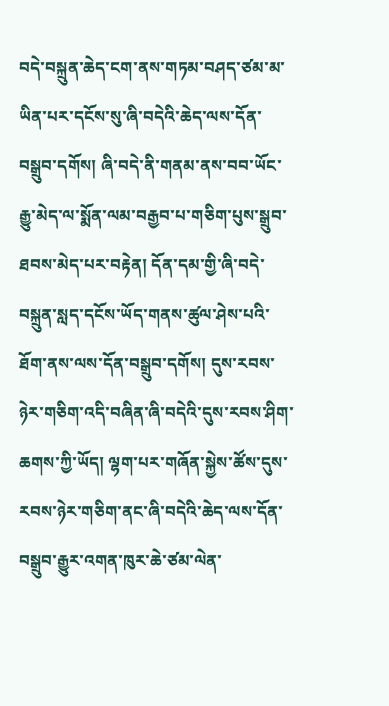བདེ་བསྐྲུན་ཆེད་ངག་ནས་གཏམ་བཤད་ཙམ་མ་ཡིན་པར་དངོས་སུ་ཞི་བདེའི་ཆེད་ལས་དོན་བསྒྲུབ་དགོས། ཞི་བདེ་ནི་གནམ་ནས་བབ་ཡོང་རྒྱུ་མེད་ལ་སྨོན་ལམ་བརྒྱབ་པ་གཅིག་པུས་སྒྲུབ་ཐབས་མེད་པར་བརྟེན། དོན་དམ་གྱི་ཞི་བདེ་བསྐྲུན་སླད་དངོས་ཡོད་གནས་ཚུལ་ཤེས་པའི་ཐོག་ནས་ལས་དོན་བསྒྲུབ་དགོས། དུས་རབས་ཉེར་གཅིག་འདི་བཞིན་ཞི་བདེའི་དུས་རབས་ཤིག་ཆགས་ཀྱི་ཡོད། ལྷག་པར་གཞོན་སྐྱེས་ཚོས་དུས་རབས་ཉེར་གཅིག་ནང་ཞི་བདེའི་ཆེད་ལས་དོན་བསྒྲུབ་རྒྱུར་འགན་ཁུར་ཆེ་ཙམ་ལེན་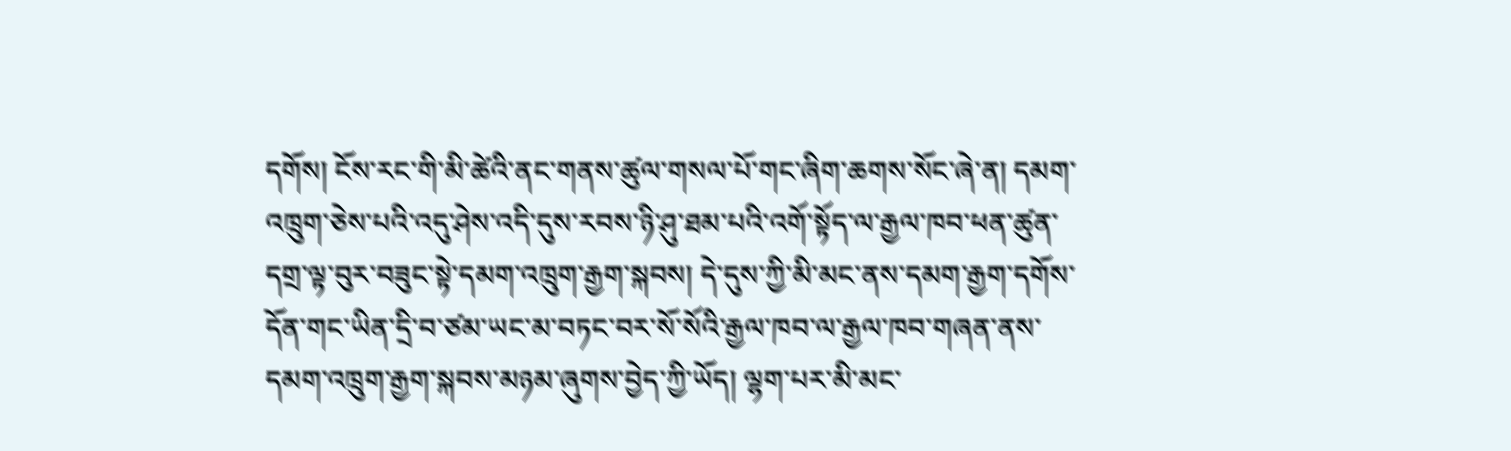དགོས། ངོས་རང་གི་མི་ཚེའི་ནང་གནས་ཚུལ་གསལ་པོ་གང་ཞིག་ཆགས་སོང་ཞེ་ན། དམག་འཁྲུག་ཅེས་པའི་འདུ་ཤེས་འདི་དུས་རབས་ཉི་ཤུ་ཐམ་པའི་འགོ་སྟོད་ལ་རྒྱལ་ཁབ་ཕན་ཚུན་དགྲ་ལྟ་བུར་བཟུང་སྟེ་དམག་འཁྲུག་རྒྱག་སྐབས། དེ་དུས་ཀྱི་མི་མང་ནས་དམག་རྒྱག་དགོས་དོན་གང་ཡིན་དྲི་བ་ཙམ་ཡང་མ་བཏང་བར་སོ་སོའི་རྒྱལ་ཁབ་ལ་རྒྱལ་ཁབ་གཞན་ནས་དམག་འཁྲུག་རྒྱག་སྐབས་མཉམ་ཞུགས་བྱེད་ཀྱི་ཡོད། ལྷག་པར་མི་མང་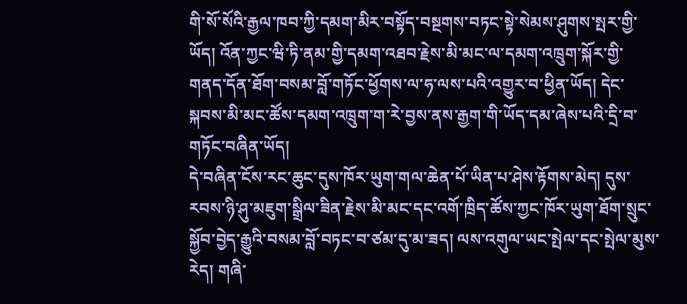གི་སོ་སོའི་རྒྱལ་ཁབ་ཀྱི་དམག་མིར་བསྟོད་བསྔགས་བཏང་སྟེ་སེམས་ཤུགས་སྤར་གྱི་ཡོད། འོན་ཀྱང་ཝི་ཏི་ནམ་གྱི་དམག་འཐབ་རྗེས་མི་མང་ལ་དམག་འཁྲུག་སྐོར་གྱི་གནད་དོན་ཐོག་བསམ་བློ་གཏོང་ཕྱོགས་ལ་ཧ་ལས་པའི་འགྱུར་བ་ཕྱིན་ཡོད། དེང་སྐབས་མི་མང་ཚོས་དམག་འཁྲུག་ག་རེ་བྱས་ནས་རྒྱག་གི་ཡོད་དམ་ཞེས་པའི་དྲི་བ་གཏོང་བཞིན་ཡོད།
དེ་བཞིན་ངོས་རང་ཆུང་དུས་ཁོར་ཡུག་གལ་ཆེན་པོ་ཡིན་པ་ཤེས་རྟོགས་མེད། དུས་རབས་ཉི་ཤུ་མཇུག་སྒྲིལ་ཟིན་རྗེས་མི་མང་དང་འགོ་ཁྲིད་ཚོས་ཀྱང་ཁོར་ཡུག་ཐོག་སྲུང་སྐྱོབ་བྱེད་རྒྱུའི་བསམ་བློ་བཏང་བ་ཙམ་དུ་མ་ཟད། ལས་འགུལ་ཡང་སྤེལ་དང་སྤེལ་མུས་རེད། གཞི་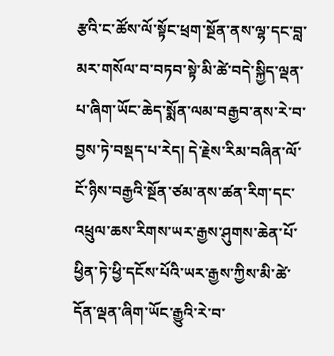རྩའི་ང་ཚོས་ལོ་སྟོང་ཕྲག་སྔོན་ནས་ལྷ་དང་བླ་མར་གསོལ་བ་བཏབ་སྟེ་མི་ཚེ་བདེ་སྐྱིད་ལྡན་པ་ཞིག་ཡོང་ཆེད་སྨོན་ལམ་བརྒྱབ་ནས་རེ་བ་བྱས་ཏེ་བསྡད་པ་རེད། དེ་རྗེས་རིམ་བཞིན་ལོ་ངོ་ཉིས་བརྒྱའི་སྔོན་ཙམ་ནས་ཚན་རིག་དང་འཕྲུལ་ཆས་རིགས་ཡར་རྒྱས་ཤུགས་ཆེན་པོ་ཕྱིན་ཏེ་ཕྱི་དངོས་པོའི་ཡར་རྒྱས་ཀྱིས་མི་ཚེ་དོན་ལྡན་ཞིག་ཡོང་རྒྱུའི་རེ་བ་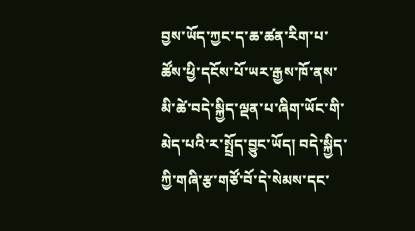བྱས་ཡོད་ཀྱང་ད་ཆ་ཚན་རིག་པ་ཚོས་ཕྱི་དངོས་པོ་ཡར་རྒྱས་ཁོ་ནས་མི་ཚེ་བདེ་སྐྱིད་ལྡན་པ་ཞིག་ཡོང་གི་མེད་པའི་ར་སྤྲོད་བྱུང་ཡོད། བདེ་སྐྱིད་ཀྱི་གཞི་རྩ་གཙོ་བོ་དེ་སེམས་དང་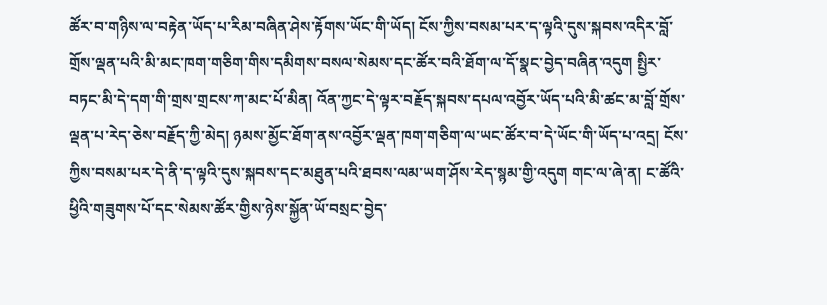ཚོར་བ་གཉིས་ལ་བརྟེན་ཡོད་པ་རིམ་བཞིན་ཤེས་རྟོགས་ཡོང་གི་ཡོད། ངོས་ཀྱིས་བསམ་པར་ད་ལྟའི་དུས་སྐབས་འདིར་བློ་གྲོས་ལྡན་པའི་མི་མང་ཁག་གཅིག་གིས་དམིགས་བསལ་སེམས་དང་ཚོར་བའི་ཐོག་ལ་དོ་སྣང་བྱེད་བཞིན་འདུག སྤྱིར་བཏང་མི་དེ་དག་གི་གྲས་གྲངས་ཀ་མང་པོ་མིན། འོན་ཀྱང་དེ་ལྟར་བརྗོད་སྐབས་དཔལ་འབྱོར་ཡོད་པའི་མི་ཚང་མ་བློ་གྲོས་ལྡན་པ་རེད་ཅེས་བརྗོད་ཀྱི་མེད། ཉམས་མྱོང་ཐོག་ནས་འབྱོར་ལྡན་ཁག་གཅིག་ལ་ཡང་ཚོར་བ་དེ་ཡོང་གི་ཡོད་པ་འདྲ། ངོས་ཀྱིས་བསམ་པར་དེ་ནི་ད་ལྟའི་དུས་སྐབས་དང་མཐུན་པའི་ཐབས་ལམ་ཡག་ཤོས་རེད་སྙམ་གྱི་འདུག གང་ལ་ཞེ་ན། ང་ཚོའི་ཕྱིའི་གཟུགས་པོ་དང་སེམས་ཚོར་གྱིས་ཉེས་སྐྱོན་ཡོ་བསྲང་བྱེད་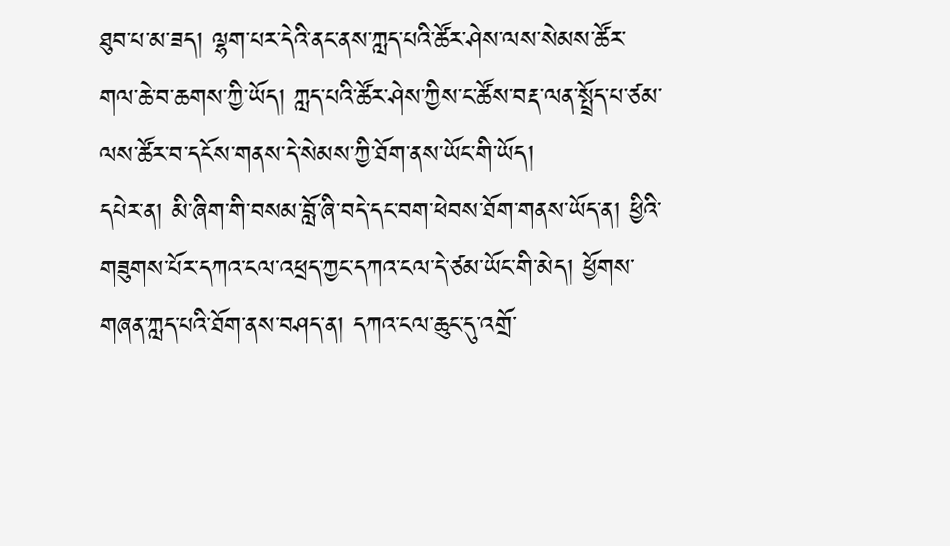ཐུབ་པ་མ་ཟད། ལྷག་པར་དེའི་ནང་ནས་ཀླད་པའི་ཚོར་ཤེས་ལས་སེམས་ཚོར་གལ་ཆེ་བ་ཆགས་ཀྱི་ཡོད། ཀླད་པའི་ཚོར་ཤེས་ཀྱིས་ང་ཚོས་བརྡ་ལན་སྤྲོད་པ་ཙམ་ལས་ཚོར་བ་དངོས་གནས་དེ་སེམས་ཀྱི་ཐོག་ནས་ཡོང་གི་ཡོད།
དཔེར་ན། མི་ཞིག་གི་བསམ་བློ་ཞི་བདེ་དང་བག་ཕེབས་ཐོག་གནས་ཡོད་ན། ཕྱིའི་གཟུགས་པོར་དཀའ་ངལ་འཕྲད་ཀྱང་དཀའ་ངལ་དེ་ཙམ་ཡོང་གི་མེད། ཕྱོགས་གཞན་ཀླད་པའི་ཐོག་ནས་བཤད་ན། དཀའ་ངལ་ཆུང་དུ་འགྲོ་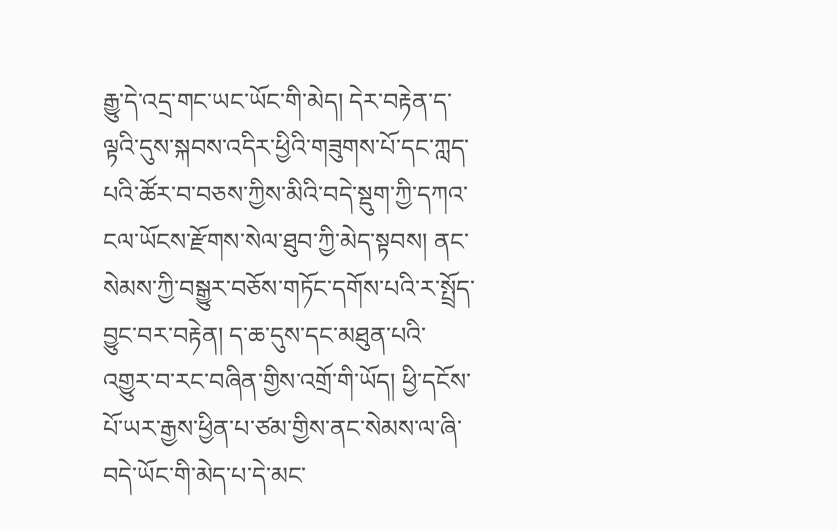རྒྱུ་དེ་འདྲ་གང་ཡང་ཡོང་གི་མེད། དེར་བརྟེན་ད་ལྟའི་དུས་སྐབས་འདིར་ཕྱིའི་གཟུགས་པོ་དང་ཀླད་པའི་ཚོར་བ་བཅས་ཀྱིས་མིའི་བདེ་སྡུག་ཀྱི་དཀའ་ངལ་ཡོངས་རྫོགས་སེལ་ཐུབ་ཀྱི་མེད་སྟབས། ནང་སེམས་ཀྱི་བསྒྱུར་བཅོས་གཏོང་དགོས་པའི་ར་སྤྲོད་བྱུང་བར་བརྟེན། ད་ཆ་དུས་དང་མཐུན་པའི་འགྱུར་བ་རང་བཞིན་གྱིས་འགྲོ་གི་ཡོད། ཕྱི་དངོས་པོ་ཡར་རྒྱས་ཕྱིན་པ་ཙམ་གྱིས་ནང་སེམས་ལ་ཞི་བདེ་ཡོང་གི་མེད་པ་དེ་མང་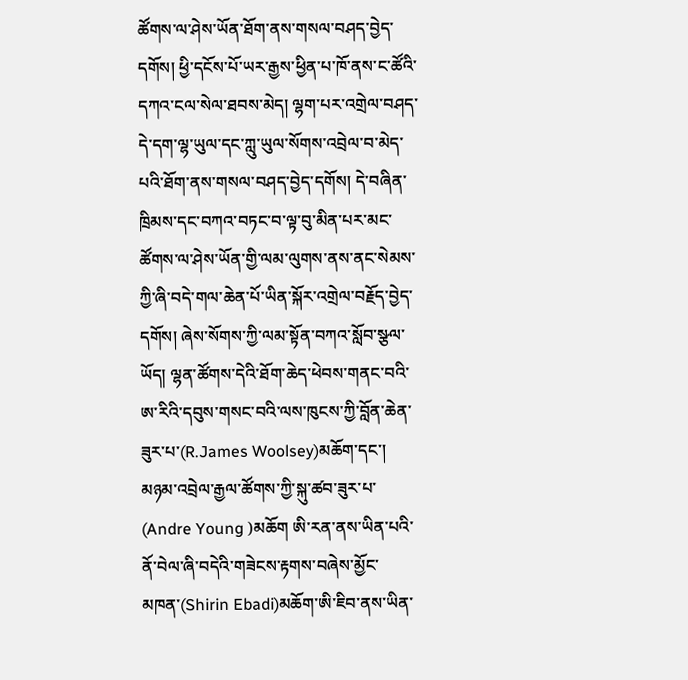ཚོགས་ལ་ཤེས་ཡོན་ཐོག་ནས་གསལ་བཤད་བྱེད་དགོས། ཕྱི་དངོས་པོ་ཡར་རྒྱས་ཕྱིན་པ་ཁོ་ནས་ང་ཚོའི་དཀའ་ངལ་སེལ་ཐབས་མེད། ལྷག་པར་འགྲེལ་བཤད་དེ་དག་ལྷ་ཡུལ་དང་ཀླུ་ཡུལ་སོགས་འབྲེལ་བ་མེད་པའི་ཐོག་ནས་གསལ་བཤད་བྱེད་དགོས། དེ་བཞིན་ཁྲིམས་དང་བཀའ་བཏང་བ་ལྟ་བུ་མིན་པར་མང་ཚོགས་ལ་ཤེས་ཡོན་གྱི་ལམ་ལུགས་ནས་ནང་སེམས་ཀྱི་ཞི་བདེ་གལ་ཆེན་པོ་ཡིན་སྐོར་འགྲེལ་བརྗོད་བྱེད་དགོས། ཞེས་སོགས་ཀྱི་ལམ་སྟོན་བཀའ་སློབ་སྩལ་ཡོད། ལྷན་ཚོགས་དེའི་ཐོག་ཆེད་ཕེབས་གནང་བའི་ཨ་རིའི་དབུས་གསང་བའི་ལས་ཁུངས་ཀྱི་བློན་ཆེན་ཟུར་པ་(R.James Woolsey)མཆོག་དང་། མཉམ་འབྲེལ་རྒྱལ་ཚོགས་ཀྱི་སྐུ་ཚབ་ཟུར་པ་ (Andre Young )མཆོག ཨི་རན་ནས་ཡིན་པའི་ནོ་བེལ་ཞི་བདེའི་གཟེངས་རྟགས་བཞེས་མྱོང་མཁན་(Shirin Ebadi)མཆོག་ཨི་ཇིབ་ནས་ཡིན་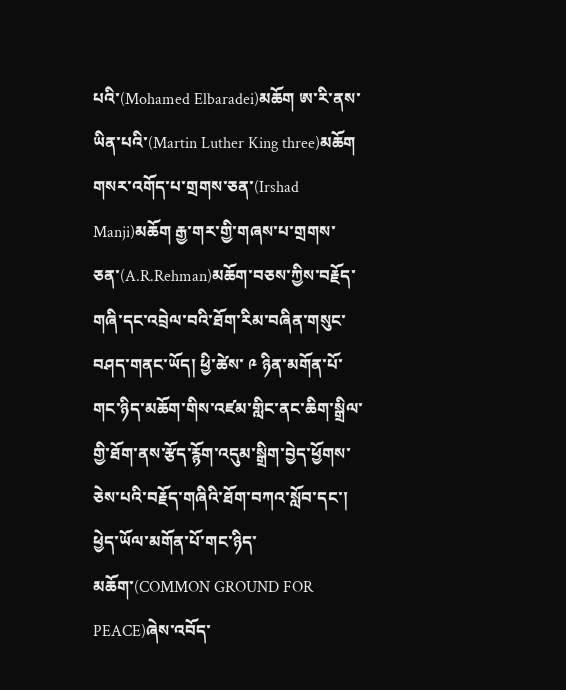པའི་(Mohamed Elbaradei)མཆོག ཨ་རི་ནས་ཡིན་པའི་(Martin Luther King three)མཆོག གསར་འགོད་པ་གྲགས་ཅན་(Irshad Manji)མཆོག རྒྱ་གར་གྱི་གཞས་པ་གྲགས་ཅན་(A.R.Rehman)མཆོག་བཅས་ཀྱིས་བརྗོད་གཞི་དང་འབྲེལ་བའི་ཐོག་རིམ་བཞིན་གསུང་བཤད་གནང་ཡོད། ཕྱི་ཚེས་ ༩ ཉིན་མགོན་པོ་གང་ཉིད་མཆོག་གིས་འཛམ་གླིང་ནང་ཆིག་སྒྲིལ་གྱི་ཐོག་ནས་རྩོད་རྙོག་འདུམ་སྒྲིག་བྱེད་ཕྱོགས་ཅེས་པའི་བརྗོད་གཞིའི་ཐོག་བཀའ་སློབ་དང་། ཕྱེད་ཡོལ་མགོན་པོ་གང་ཉིད་མཆོག་(COMMON GROUND FOR PEACE)ཞེས་འབོད་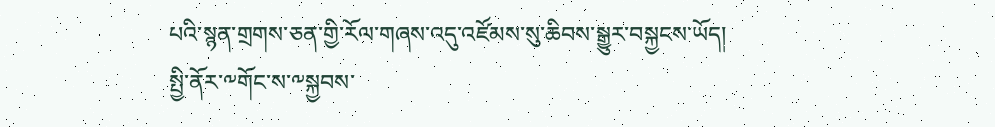པའི་སྙན་གྲགས་ཅན་གྱི་རོལ་གཞས་འདུ་འཛོམས་སུ་ཆིབས་སྒྱུར་བསྐྱངས་ཡོད།
སྤྱི་ནོར་༸གོང་ས་༸སྐྱབས་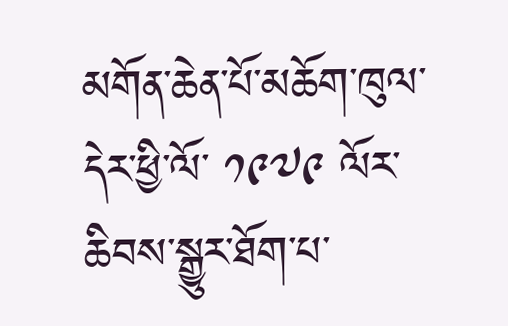མགོན་ཆེན་པོ་མཆོག་ཁུལ་དེར་ཕྱི་ལོ་ ༡༩༧༩ ལོར་ཆིབས་སྒྱུར་ཐོག་པ་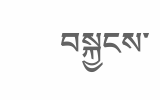བསྐྱངས་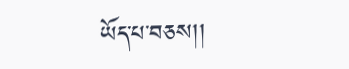ཡོད་པ་བཅས།།